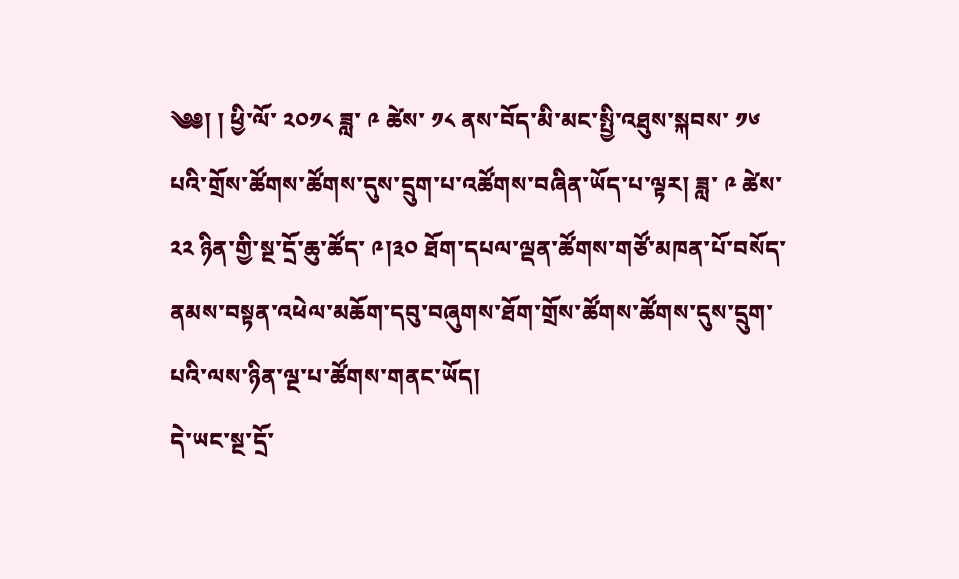༄༅། ། ཕྱི་ལོ་ ༢༠༡༨ ཟླ་ ༩ ཚེས་ ༡༨ ནས་བོད་མི་མང་སྤྱི་འཐུས་སྐབས་ ༡༦ པའི་གྲོས་ཚོགས་ཚོགས་དུས་དྲུག་པ་འཚོགས་བཞིན་ཡོད་པ་ལྟར། ཟླ་ ༩ ཚེས་ ༢༢ ཉིན་གྱི་སྔ་དྲོ་ཆུ་ཚོད་ ༩།༣༠ ཐོག་དཔལ་ལྡན་ཚོགས་གཙོ་མཁན་པོ་བསོད་ནམས་བསྟན་འཕེལ་མཆོག་དབུ་བཞུགས་ཐོག་གྲོས་ཚོགས་ཚོགས་དུས་དྲུག་པའི་ལས་ཉིན་ལྔ་པ་ཚོགས་གནང་ཡོད།
དེ་ཡང་སྔ་དྲོ་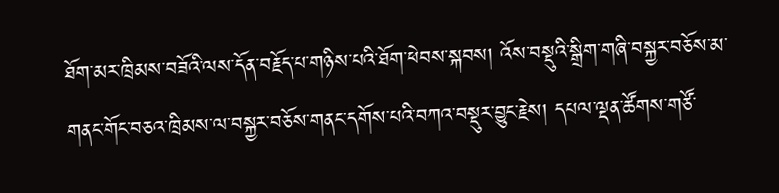ཐོག་མར་ཁྲིམས་བཟོའི་ལས་དོན་བརྗོད་པ་གཉིས་པའི་ཐོག་ཕེབས་སྐབས། འོས་བསྡུའི་སྒྲིག་གཞི་བསྐྱར་བཅོས་མ་གནང་གོང་བཅའ་ཁྲིམས་ལ་བསྐྱར་བཅོས་གནང་དགོས་པའི་བཀའ་བསྡུར་བྱུང་རྗེས། དཔལ་ལྡན་ཚོགས་གཙོ་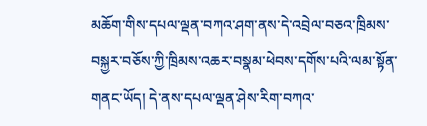མཆོག་གིས་དཔལ་ལྡན་བཀའ་ཤག་ནས་དེ་འབྲེལ་བཅའ་ཁྲིམས་བསྐྱར་བཅོས་ཀྱི་ཁྲིམས་འཆར་བསྣམ་ཕེབས་དགོས་པའི་ལམ་སྟོན་གནང་ཡོད། དེ་ནས་དཔལ་ལྡན་ཤེས་རིག་བཀའ་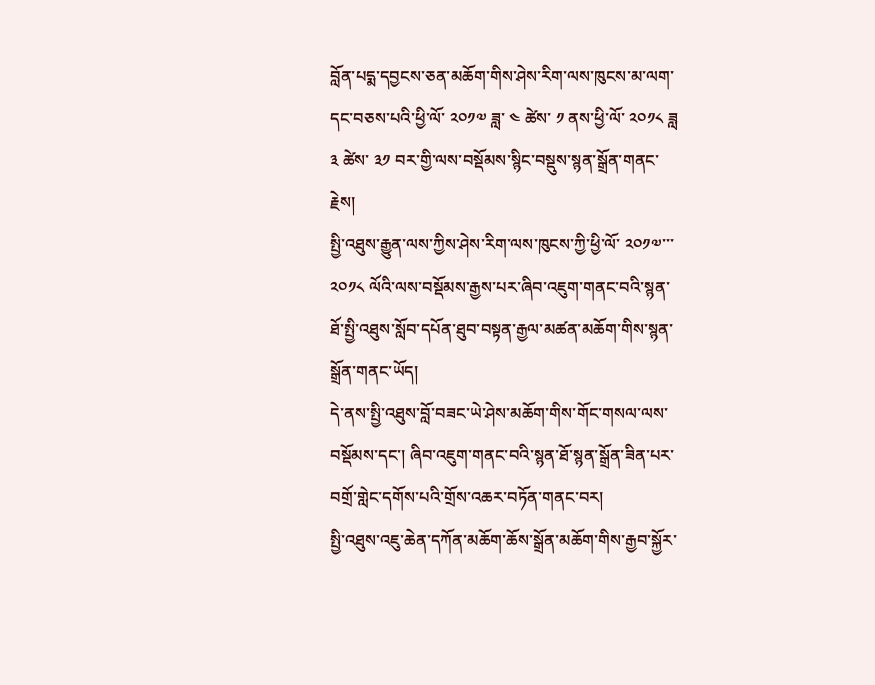བློན་པདྨ་དབྱངས་ཅན་མཆོག་གིས་ཤེས་རིག་ལས་ཁུངས་མ་ལག་དང་བཅས་པའི་ཕྱི་ལོ་ ༢༠༡༧ ཟླ་ ༤ ཚེས་ ༡ ནས་ཕྱི་ལོ་ ༢༠༡༨ ཟླ ༣ ཚེས་ ༣༡ བར་གྱི་ལས་བསྡོམས་སྙིང་བསྡུས་སྙན་སྒྲོན་གནང་རྗེས།
སྤྱི་འཐུས་རྒྱུན་ལས་ཀྱིས་ཤེས་རིག་ལས་ཁུངས་ཀྱི་ཕྱི་ལོ་ ༢༠༡༧་་་༢༠༡༨ ལོའི་ལས་བསྡོམས་རྒྱས་པར་ཞིབ་འཇུག་གནང་བའི་སྙན་ཐོ་སྤྱི་འཐུས་སློབ་དཔོན་ཐུབ་བསྟན་རྒྱལ་མཚན་མཆོག་གིས་སྙན་སྒྲོན་གནང་ཡོད།
དེ་ནས་སྤྱི་འཐུས་བློ་བཟང་ཡེ་ཤེས་མཆོག་གིས་གོང་གསལ་ལས་བསྡོམས་དང་། ཞིབ་འཇུག་གནང་བའི་སྙན་ཐོ་སྙན་སྒྲོན་ཟིན་པར་བགྲོ་གླེང་དགོས་པའི་གྲོས་འཆར་བཏོན་གནང་བར།
སྤྱི་འཐུས་འཇུ་ཆེན་དཀོན་མཆོག་ཆོས་སྒྲོན་མཆོག་གིས་རྒྱབ་སྐྱོར་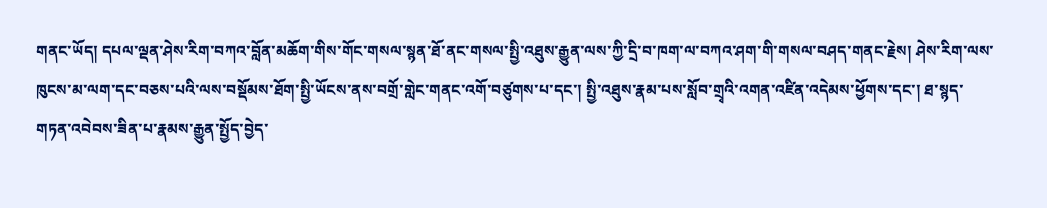གནང་ཡོད། དཔལ་ལྡན་ཤེས་རིག་བཀའ་བློན་མཆོག་གིས་གོང་གསལ་སྙན་ཐོ་ནང་གསལ་སྤྱི་འཐུས་རྒྱུན་ལས་ཀྱི་དྲི་བ་ཁག་ལ་བཀའ་ཤག་གི་གསལ་བཤད་གནང་རྗེས། ཤེས་རིག་ལས་ཁུངས་མ་ལག་དང་བཅས་པའི་ལས་བསྡོམས་ཐོག་སྤྱི་ཡོངས་ནས་བགྲོ་གླེང་གནང་འགོ་བཙུགས་པ་དང་། སྤྱི་འཐུས་རྣམ་པས་སློབ་གྲྭའི་འགན་འཛིན་འདེམས་ཕྱོགས་དང་། ཐ་སྙད་གཏན་འབེབས་ཟིན་པ་རྣམས་རྒྱུན་སྤྱོད་བྱེད་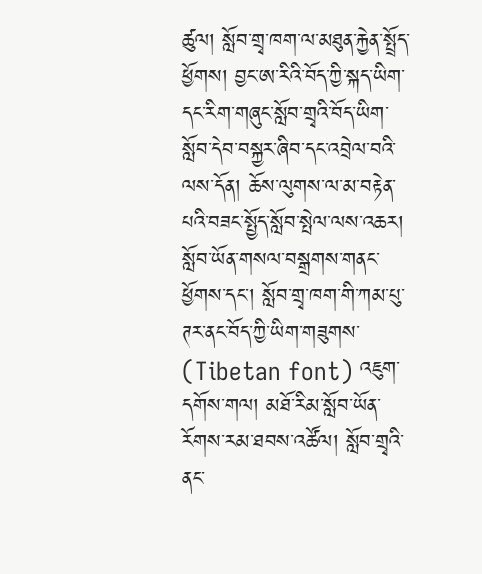ཚུལ། སློབ་གྲྭ་ཁག་ལ་མཐུན་རྐྱེན་སྤྲོད་ཕྱོགས། བྱང་ཨ་རིའི་བོད་ཀྱི་སྐད་ཡིག་དང་རིག་གཞུང་སློབ་གྲྭའི་བོད་ཡིག་སློབ་དེབ་བསྐྱར་ཞིབ་དང་འབྲེལ་བའི་ལས་དོན། ཆོས་ལུགས་ལ་མ་བརྟེན་པའི་བཟང་སྤྱོད་སློབ་སྤེལ་ལས་འཆར། སློབ་ཡོན་གསལ་བསྒྲགས་གནང་ཕྱོགས་དང་། སློབ་གྲྭ་ཁག་གི་ཀམ་པུ་ཊར་ནང་བོད་ཀྱི་ཡིག་གཟུགས་ (Tibetan font) འཇུག་དགོས་གལ། མཐོ་རིམ་སློབ་ཡོན་རོགས་རམ་ཐབས་འཚོལ། སློབ་གྲྭའི་ནང་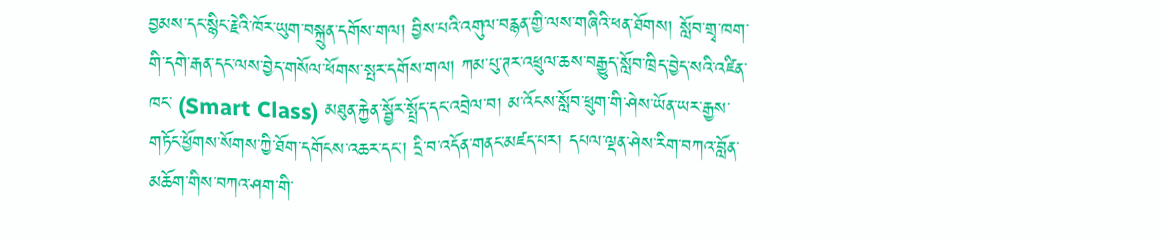བྱམས་དང་སྙིང་རྗེའི་ཁོར་ཡུག་བསྐྲུན་དགོས་གལ། བྱིས་པའི་འགུལ་བརྙན་གྱི་ལས་གཞིའི་ཕན་ཐོགས། སློབ་གྲྭ་ཁག་གི་དགེ་རྒན་དང་ལས་བྱེད་གསོལ་ཕོགས་སྤར་དགོས་གལ། ཀམ་པུ་ཊར་འཕྲུལ་ཆས་བརྒྱུད་སློབ་ཁྲིད་བྱེད་སའི་འཛིན་ཁང་ (Smart Class) མཐུན་རྐྱེན་སྦྱོར་སྤྲོད་དང་འབྲེལ་བ། མ་འོངས་སློབ་ཕྲུག་གི་ཤེས་ཡོན་ཡར་རྒྱས་གཏོང་ཕྱོགས་སོགས་ཀྱི་ཐོག་དགོངས་འཆར་དང་། དྲི་བ་འདོན་གནང་མཛད་པར། དཔལ་ལྡན་ཤེས་རིག་བཀའ་བློན་མཆོག་གིས་བཀའ་ཤག་གི་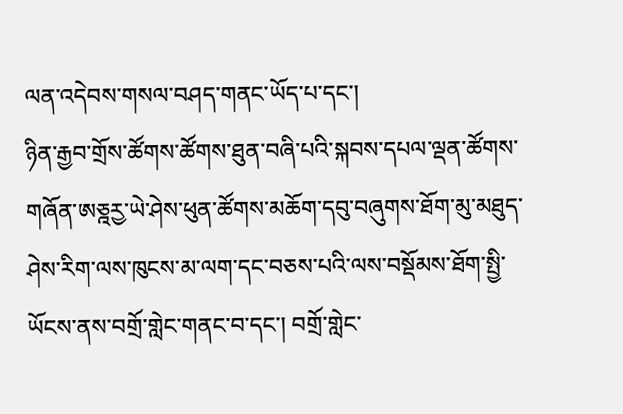ལན་འདེབས་གསལ་བཤད་གནང་ཡོད་པ་དང་།
ཉིན་རྒྱབ་གྲོས་ཚོགས་ཚོགས་ཐུན་བཞི་པའི་སྐབས་དཔལ་ལྡན་ཚོགས་གཞོན་ཨཅྰརྱ་ཡེ་ཤེས་ཕུན་ཚོགས་མཆོག་དབུ་བཞུགས་ཐོག་མུ་མཐུད་ཤེས་རིག་ལས་ཁུངས་མ་ལག་དང་བཅས་པའི་ལས་བསྡོམས་ཐོག་སྤྱི་ཡོངས་ནས་བགྲོ་གླེང་གནང་བ་དང་། བགྲོ་གླེང་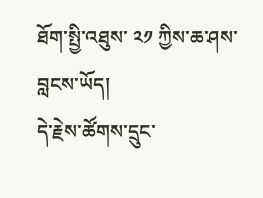ཐོག་སྤྱི་འཐུས་ ༢༡ ཀྱིས་ཆ་ཤས་བླངས་ཡོད།
དེ་རྗེས་ཚོགས་དྲུང་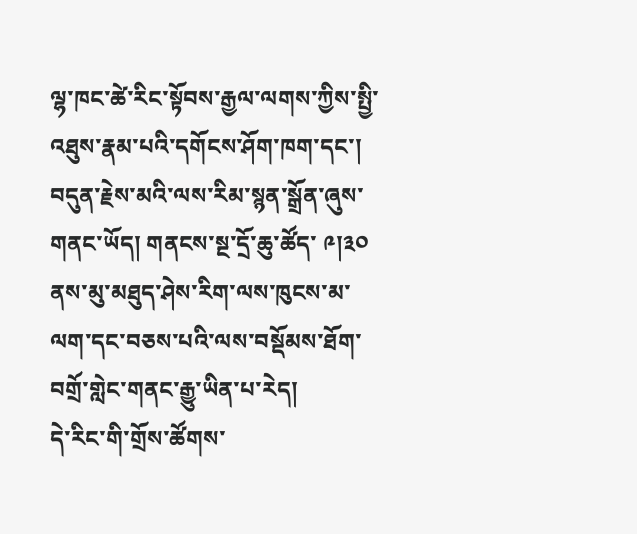ལྷ་ཁང་ཚེ་རིང་སྟོབས་རྒྱལ་ལགས་ཀྱིས་སྤྱི་འཐུས་རྣམ་པའི་དགོངས་ཤོག་ཁག་དང་། བདུན་རྗེས་མའི་ལས་རིམ་སྙན་སྒྲོན་ཞུས་གནང་ཡོད། གནངས་སྔ་དྲོ་ཆུ་ཚོད་ ༩།༣༠ ནས་མུ་མཐུད་ཤེས་རིག་ལས་ཁུངས་མ་ལག་དང་བཅས་པའི་ལས་བསྡོམས་ཐོག་བགྲོ་གླེང་གནང་རྒྱུ་ཡིན་པ་རེད།
དེ་རིང་གི་གྲོས་ཚོགས་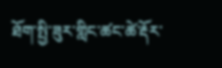ཐོག་སྤྱི་ཟུར་གླིང་ཚང་ཚེ་རྡོར་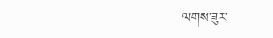ལགས་ཟུར་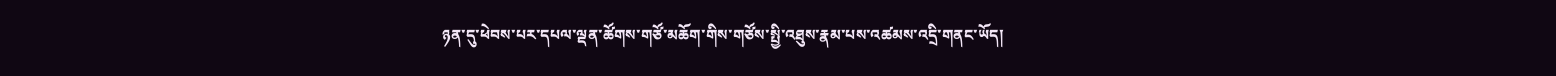ཉན་དུ་ཕེབས་པར་དཔལ་ལྡན་ཚོགས་གཙོ་མཆོག་གིས་གཙོས་སྤྱི་འཐུས་རྣམ་པས་འཚམས་འདྲི་གནང་ཡོད།